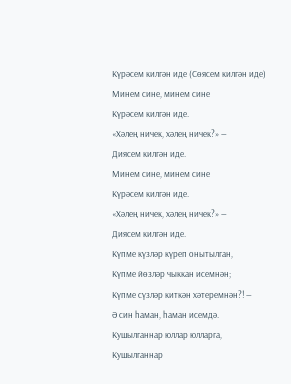Күрәсем килгән иде (Сөясем килгән иде)
Минем сине, минем сине
Күрәсем килгән иде.
«Хәлең ничек, хәлең ничек?» —
Диясем килгән иде.
Минем сине, минем сине
Күрәсем килгән иде.
«Хәлең ничек, хәлең ничек?» —
Диясем килгән иде.
Күпме күзләр күреп онытылган,
Күпме йөзләр чыккан исемнән;
Күпме сүзләр киткән хәтеремнән?! —
Ә син һаман, һаман исемдә.
Кушылганнар юллар юлларга,
Кушылганнар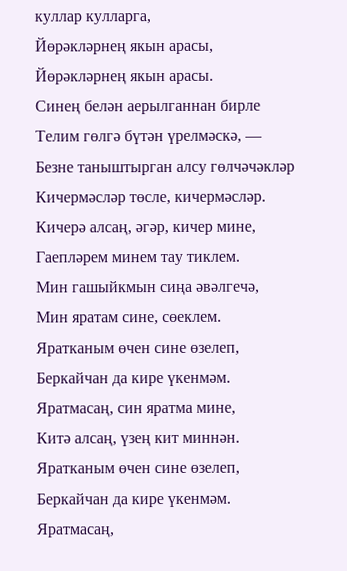куллар кулларга,
Йөрәкләрнең якын арасы,
Йөрәкләрнең якын арасы.
Синең белән аерылганнан бирле
Телим гөлгә бүтән үрелмәскә, —
Безне таныштырган алсу гөлчәчәкләр
Кичермәсләр төсле, кичермәсләр.
Кичерә алсаң, әгәр, кичер мине,
Гаепләрем минем тау тиклем.
Мин гашыйкмын сиңа әвәлгечә,
Мин яратам сине, сөеклем.
Яратканым өчен сине өзелеп,
Беркайчан да кире үкенмәм.
Яратмасаң, син яратма мине,
Китә алсаң, үзең кит миннән.
Яратканым өчен сине өзелеп,
Беркайчан да кире үкенмәм.
Яратмасаң,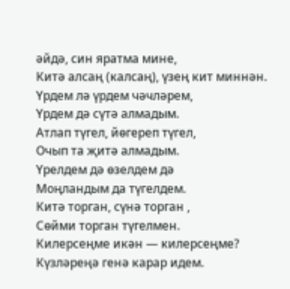әйдә, син яратма мине,
Китә алсаң (калсаң), үзең кит миннән.
Үрдем лә үрдем чәчләрем,
Үрдем дә сүтә алмадым.
Атлап түгел, йөгереп түгел,
Очып та җитә алмадым.
Үрелдем дә өзелдем дә
Моңландым да түгелдем.
Китә торган, сүнә торган ,
Сөйми торган түгелмен.
Килерсеңме икән — килерсеңме?
Күзләреңә генә карар идем.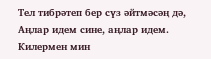Тел тибрәтеп бер сүз әйтмәсәң дә,
Аңлар идем сине, аңлар идем.
Килермен мин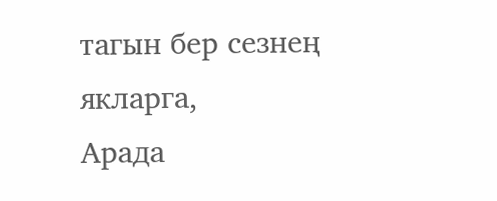тагын бер сезнең якларга,
Арада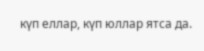күп еллар, күп юллар ятса да.